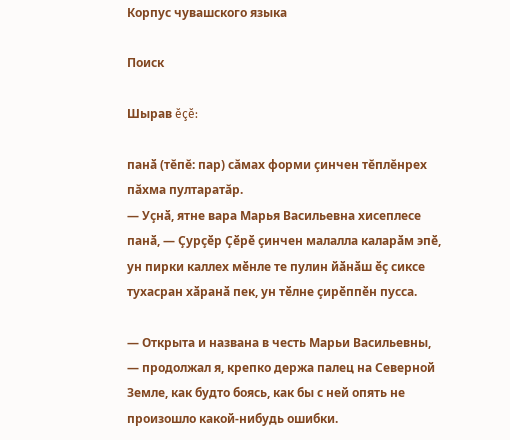Корпус чувашского языка

Поиск

Шырав ĕçĕ:

панӑ (тĕпĕ: пар) сăмах форми çинчен тĕплĕнрех пăхма пултаратăр.
— Уҫнӑ, ятне вара Марья Васильевна хисеплесе панӑ, — Ҫурҫӗр Ҫӗрӗ ҫинчен малалла каларӑм эпӗ, ун пирки каллех мӗнле те пулин йӑнӑш ӗҫ сиксе тухасран хӑранӑ пек, ун тӗлне ҫирӗппӗн пусса.

— Открыта и названа в честь Марьи Васильевны, — продолжал я, крепко держа палец на Северной Земле, как будто боясь, как бы с ней опять не произошло какой-нибудь ошибки.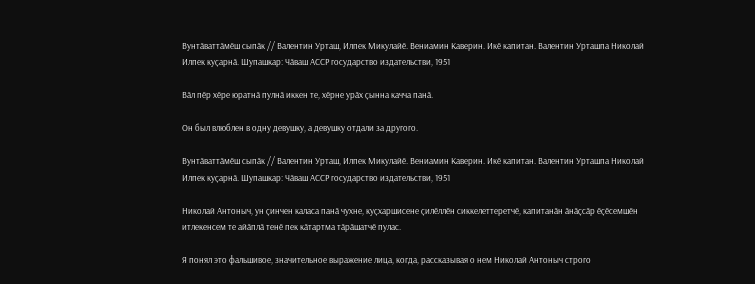Вунтӑваттӑмӗш сыпӑк // Валентин Урташ, Илпек Микулайӗ. Вениамин Каверин. Икӗ капитан. Валентин Урташпа Николай Илпек куҫарнӑ. Шупашкар: Чӑваш АССР государство издательстви, 1951

Вӑл пӗр хӗре юратнӑ пулнӑ иккен те, хӗрне урӑх ҫынна качча панӑ.

Он был влюблен в одну девушку, а девушку отдали за другого.

Вунтӑваттӑмӗш сыпӑк // Валентин Урташ, Илпек Микулайӗ. Вениамин Каверин. Икӗ капитан. Валентин Урташпа Николай Илпек куҫарнӑ. Шупашкар: Чӑваш АССР государство издательстви, 1951

Николай Антоныч, ун ҫинчен каласа панӑ чухне, куҫхаршисене ҫилӗллӗн сиккелеттеретчӗ, капитанӑн ӑнӑҫсӑр ӗҫӗсемшӗн итлекенсем те айӑплӑ тенӗ пек кӑтартма тӑрӑшатчӗ пулас.

Я понял это фальшивое, значительное выражение лица, когда, рассказывая о нем Николай Антоныч строго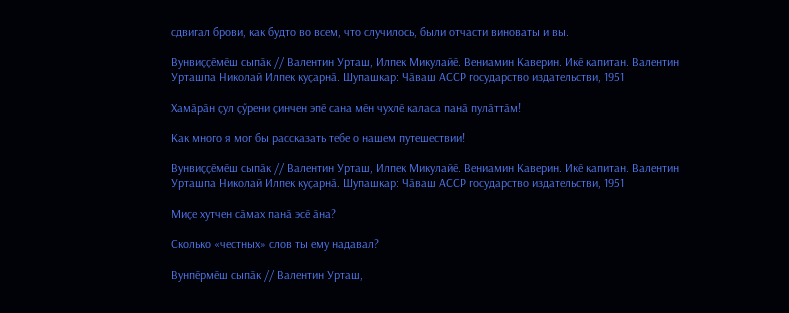сдвигал брови, как будто во всем, что случилось, были отчасти виноваты и вы.

Вунвиҫҫӗмӗш сыпӑк // Валентин Урташ, Илпек Микулайӗ. Вениамин Каверин. Икӗ капитан. Валентин Урташпа Николай Илпек куҫарнӑ. Шупашкар: Чӑваш АССР государство издательстви, 1951

Хамӑрӑн ҫул ҫӳрени ҫинчен эпӗ сана мӗн чухлӗ каласа панӑ пулӑттӑм!

Как много я мог бы рассказать тебе о нашем путешествии!

Вунвиҫҫӗмӗш сыпӑк // Валентин Урташ, Илпек Микулайӗ. Вениамин Каверин. Икӗ капитан. Валентин Урташпа Николай Илпек куҫарнӑ. Шупашкар: Чӑваш АССР государство издательстви, 1951

Миҫе хутчен сӑмах панӑ эсӗ ӑна?

Сколько «честных» слов ты ему надавал?

Вунпӗрмӗш сыпӑк // Валентин Урташ,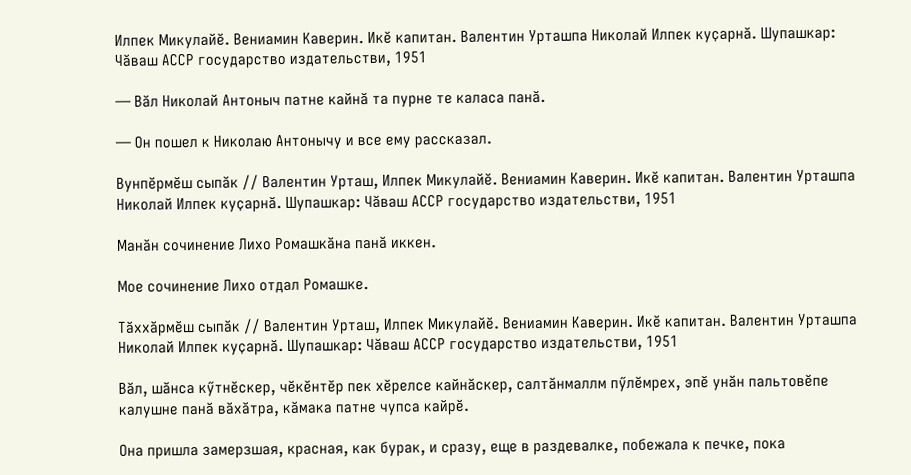Илпек Микулайӗ. Вениамин Каверин. Икӗ капитан. Валентин Урташпа Николай Илпек куҫарнӑ. Шупашкар: Чӑваш АССР государство издательстви, 1951

— Вӑл Николай Антоныч патне кайнӑ та пурне те каласа панӑ.

— Он пошел к Николаю Антонычу и все ему рассказал.

Вунпӗрмӗш сыпӑк // Валентин Урташ, Илпек Микулайӗ. Вениамин Каверин. Икӗ капитан. Валентин Урташпа Николай Илпек куҫарнӑ. Шупашкар: Чӑваш АССР государство издательстви, 1951

Манӑн сочинение Лихо Ромашкӑна панӑ иккен.

Мое сочинение Лихо отдал Ромашке.

Тӑххӑрмӗш сыпӑк // Валентин Урташ, Илпек Микулайӗ. Вениамин Каверин. Икӗ капитан. Валентин Урташпа Николай Илпек куҫарнӑ. Шупашкар: Чӑваш АССР государство издательстви, 1951

Вӑл, шӑнса кӳтнӗскер, чӗкӗнтӗр пек хӗрелсе кайнӑскер, салтӑнмаллм пӳлӗмрех, эпӗ унӑн пальтовӗпе калушне панӑ вӑхӑтра, кӑмака патне чупса кайрӗ.

Она пришла замерзшая, красная, как бурак, и сразу, еще в раздевалке, побежала к печке, пока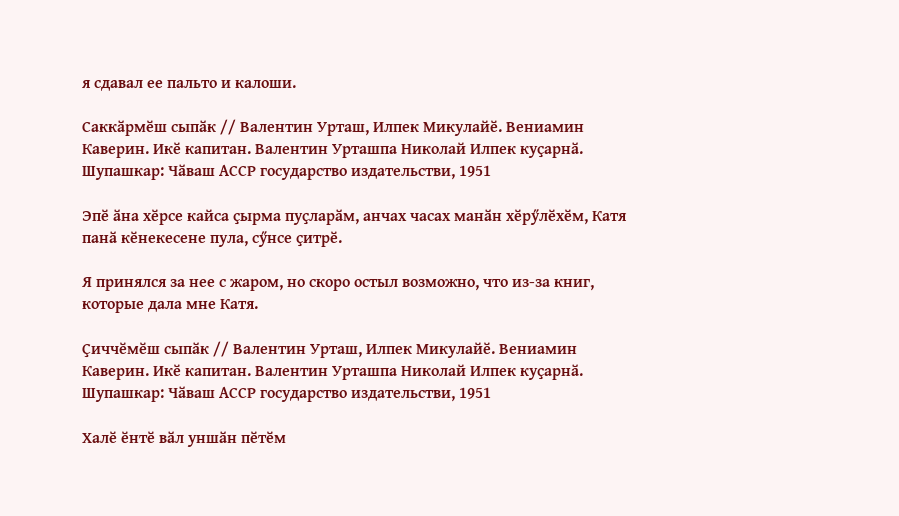я сдавал ее пальто и калоши.

Саккӑрмӗш сыпӑк // Валентин Урташ, Илпек Микулайӗ. Вениамин Каверин. Икӗ капитан. Валентин Урташпа Николай Илпек куҫарнӑ. Шупашкар: Чӑваш АССР государство издательстви, 1951

Эпӗ ӑна хӗрсе кайса ҫырма пуҫларӑм, анчах часах манӑн хӗрӳлӗхӗм, Катя панӑ кӗнекесене пула, сӳнсе ҫитрӗ.

Я принялся за нее с жаром, но скоро остыл возможно, что из-за книг, которые дала мне Катя.

Ҫиччӗмӗш сыпӑк // Валентин Урташ, Илпек Микулайӗ. Вениамин Каверин. Икӗ капитан. Валентин Урташпа Николай Илпек куҫарнӑ. Шупашкар: Чӑваш АССР государство издательстви, 1951

Халӗ ӗнтӗ вӑл уншӑн пӗтӗм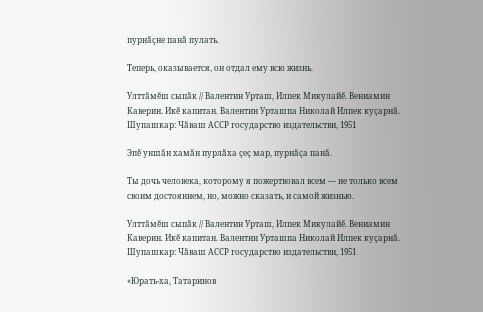пурнӑҫне панӑ пулать.

Теперь, оказывается, он отдал ему всю жизнь.

Улттӑмӗш сыпӑк // Валентин Урташ, Илпек Микулайӗ. Вениамин Каверин. Икӗ капитан. Валентин Урташпа Николай Илпек куҫарнӑ. Шупашкар: Чӑваш АССР государство издательстви, 1951

Эпӗ уншӑн хамӑн пурлӑха ҫеҫ мар, пурнӑҫа панӑ.

Ты дочь человека, которому я пожертвовал всем — не только всем своим достоянием, но, можно сказать, и самой жизнью.

Улттӑмӗш сыпӑк // Валентин Урташ, Илпек Микулайӗ. Вениамин Каверин. Икӗ капитан. Валентин Урташпа Николай Илпек куҫарнӑ. Шупашкар: Чӑваш АССР государство издательстви, 1951

«Юрать-ха, Татаринов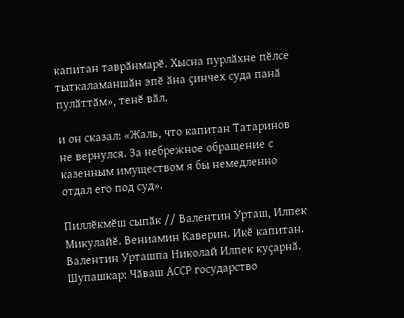капитан таврӑнмарӗ. Хысна пурлӑхне пӗлсе тыткаламаншӑн эпӗ ӑна ҫинчех суда панӑ пулӑттӑм», тенӗ вӑл.

и он сказал: «Жаль, что капитан Татаринов не вернулся. За небрежное обращение с казенным имуществом я бы немедленно отдал его под суд».

Пиллӗкмӗш сыпӑк // Валентин Урташ, Илпек Микулайӗ. Вениамин Каверин. Икӗ капитан. Валентин Урташпа Николай Илпек куҫарнӑ. Шупашкар: Чӑваш АССР государство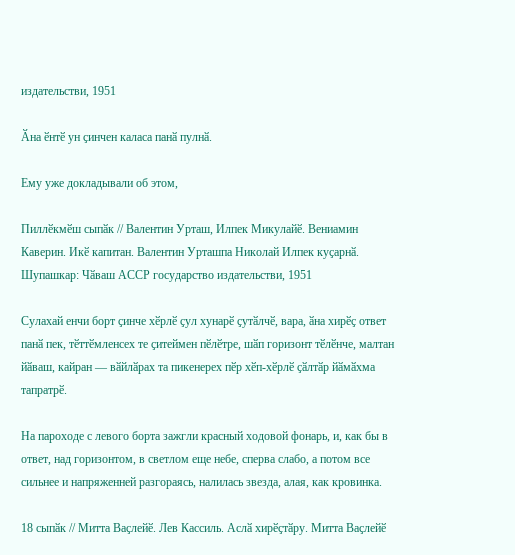издательстви, 1951

Ӑна ӗнтӗ ун ҫинчен каласа панӑ пулнӑ.

Ему уже докладывали об этом,

Пиллӗкмӗш сыпӑк // Валентин Урташ, Илпек Микулайӗ. Вениамин Каверин. Икӗ капитан. Валентин Урташпа Николай Илпек куҫарнӑ. Шупашкар: Чӑваш АССР государство издательстви, 1951

Сулахай енчи борт ҫинче хӗрлӗ ҫул хунарӗ ҫутӑлчӗ, вара, ӑна хирӗҫ ответ панӑ пек, тӗттӗмленсех те ҫитеймен пӗлӗтре, шӑп горизонт тӗлӗнче, малтан йӑваш, кайран — вӑйлӑрах та пикенерех пӗр хӗп-хӗрлӗ ҫӑлтӑр йӑмӑхма тапратрӗ.

На пароходе с левого борта зажгли красный ходовой фонарь, и, как бы в ответ, над горизонтом, в светлом еще небе, сперва слабо, а потом все сильнее и напряженней разгораясь, налилась звезда, алая, как кровинка.

18 сыпӑк // Митта Ваҫлейӗ. Лев Кассиль. Аслӑ хирӗҫтӑру. Митта Ваҫлейӗ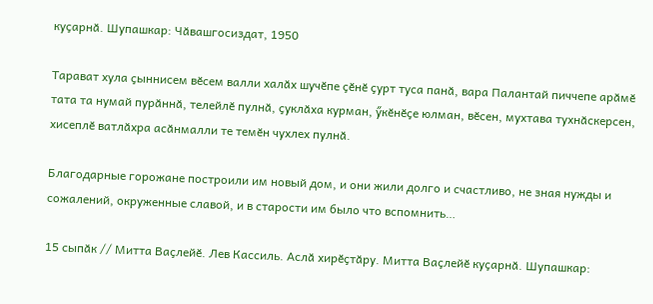куҫарнӑ. Шупашкар: Чӑвашгосиздат, 1950

Тарават хула ҫыннисем вӗсем валли халӑх шучӗпе ҫӗнӗ ҫурт туса панӑ, вара Палантай пиччепе арӑмӗ тата та нумай пурӑннӑ, телейлӗ пулнӑ, ҫуклӑха курман, ӳкӗнӗҫе юлман, вӗсен, мухтава тухнӑскерсен, хисеплӗ ватлӑхра асӑнмалли те темӗн чухлех пулнӑ.

Благодарные горожане построили им новый дом, и они жили долго и счастливо, не зная нужды и сожалений, окруженные славой, и в старости им было что вспомнить…

15 сыпӑк // Митта Ваҫлейӗ. Лев Кассиль. Аслӑ хирӗҫтӑру. Митта Ваҫлейӗ куҫарнӑ. Шупашкар: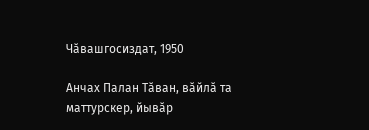Чӑвашгосиздат, 1950

Анчах Палан Тӑван, вӑйлӑ та маттурскер, йывӑр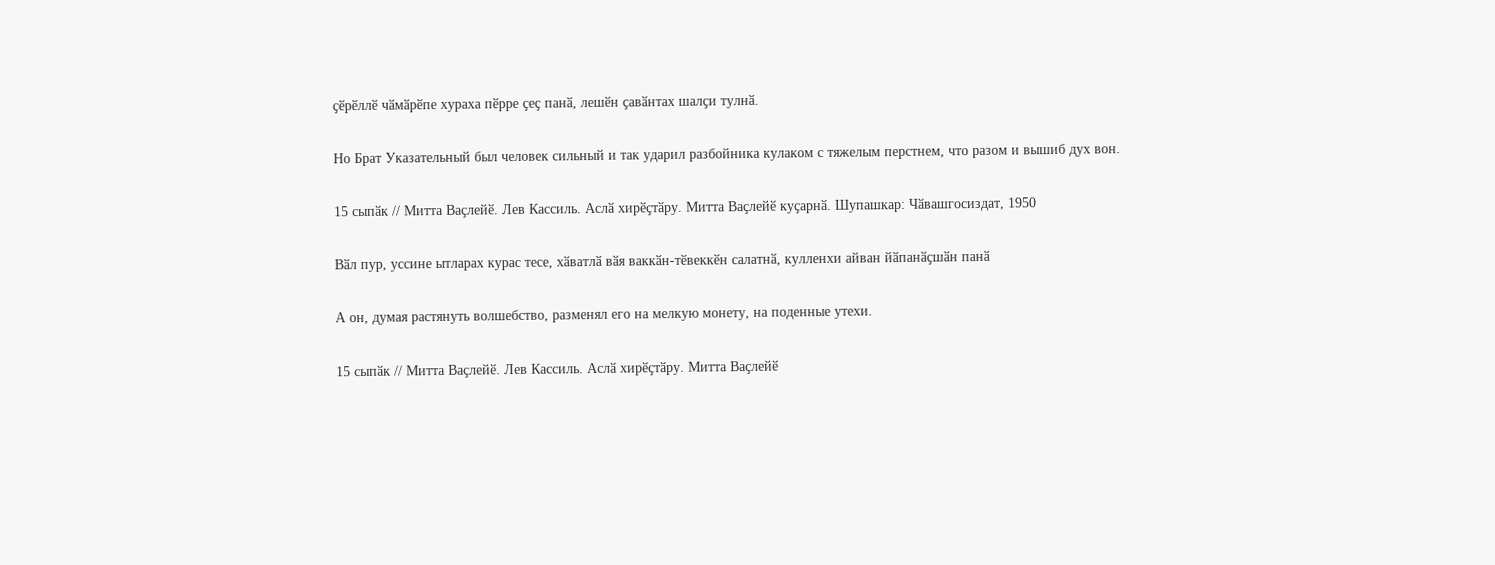ҫӗрӗллӗ чӑмӑрӗпе хураха пӗрре ҫеҫ панӑ, лешӗн ҫавӑнтах шалҫи тулнӑ.

Но Брат Указательный был человек сильный и так ударил разбойника кулаком с тяжелым перстнем, что разом и вышиб дух вон.

15 сыпӑк // Митта Ваҫлейӗ. Лев Кассиль. Аслӑ хирӗҫтӑру. Митта Ваҫлейӗ куҫарнӑ. Шупашкар: Чӑвашгосиздат, 1950

Вӑл пур, уссине ытларах курас тесе, хӑватлӑ вӑя ваккӑн-тӗвеккӗн салатнӑ, кулленхи айван йӑпанӑҫшӑн панӑ

А он, думая растянуть волшебство, разменял его на мелкую монету, на поденные утехи.

15 сыпӑк // Митта Ваҫлейӗ. Лев Кассиль. Аслӑ хирӗҫтӑру. Митта Ваҫлейӗ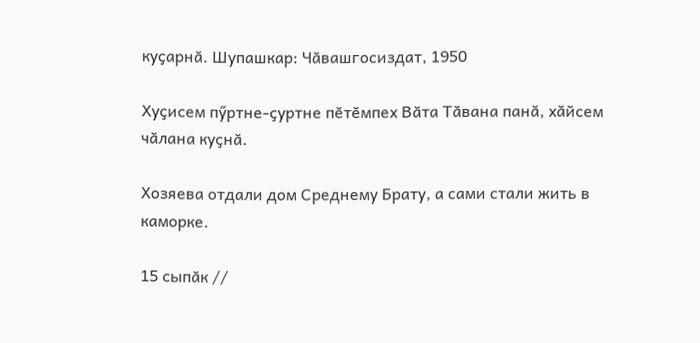куҫарнӑ. Шупашкар: Чӑвашгосиздат, 1950

Хуҫисем пӳртне-ҫуртне пӗтӗмпех Вӑта Тӑвана панӑ, хӑйсем чӑлана куҫнӑ.

Хозяева отдали дом Среднему Брату, а сами стали жить в каморке.

15 сыпӑк //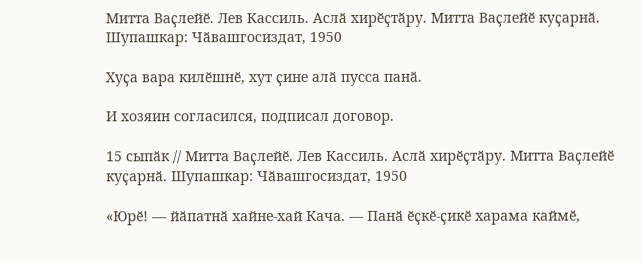Митта Ваҫлейӗ. Лев Кассиль. Аслӑ хирӗҫтӑру. Митта Ваҫлейӗ куҫарнӑ. Шупашкар: Чӑвашгосиздат, 1950

Хуҫа вара килӗшнӗ, хут ҫине алӑ пусса панӑ.

И хозяин согласился, подписал договор.

15 сыпӑк // Митта Ваҫлейӗ. Лев Кассиль. Аслӑ хирӗҫтӑру. Митта Ваҫлейӗ куҫарнӑ. Шупашкар: Чӑвашгосиздат, 1950

«Юрӗ! — йӑпатнӑ хайне-хай Кача. — Панӑ ӗҫкӗ-ҫикӗ харама каймӗ,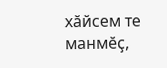хӑйсем те манмӗҫ,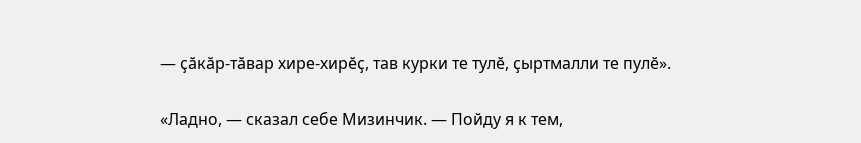— ҫӑкӑр-тӑвар хире-хирӗҫ, тав курки те тулӗ, ҫыртмалли те пулӗ».

«Ладно, — сказал себе Мизинчик. — Пойду я к тем,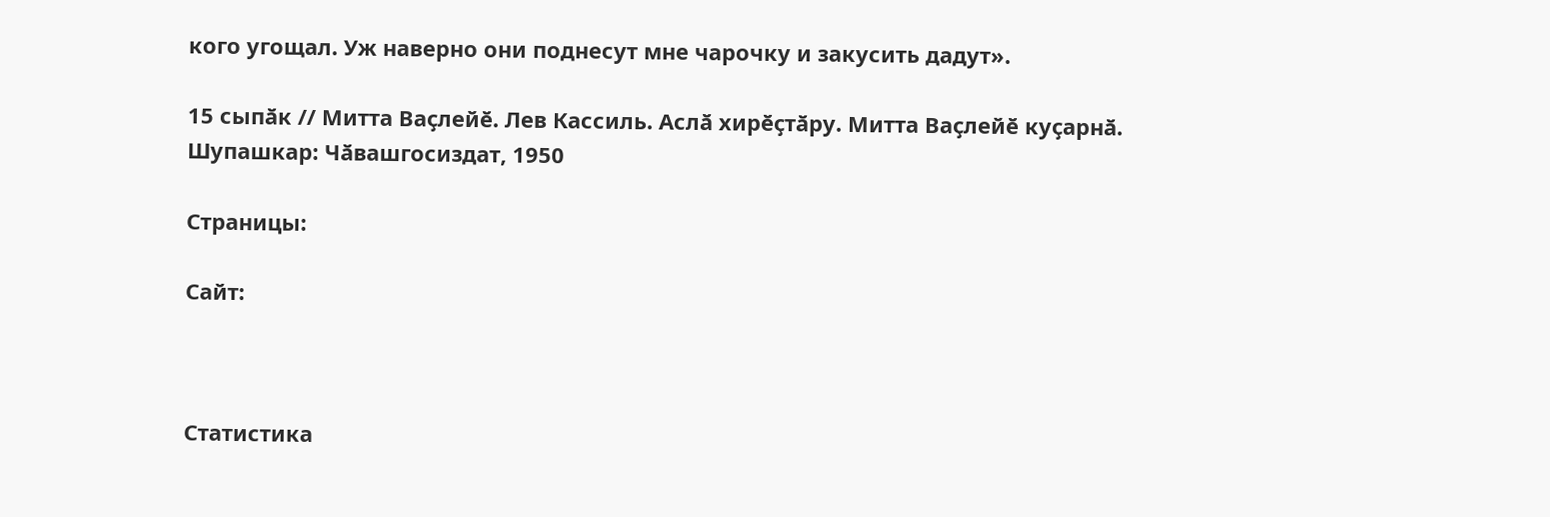кого угощал. Уж наверно они поднесут мне чарочку и закусить дадут».

15 сыпӑк // Митта Ваҫлейӗ. Лев Кассиль. Аслӑ хирӗҫтӑру. Митта Ваҫлейӗ куҫарнӑ. Шупашкар: Чӑвашгосиздат, 1950

Страницы:

Сайт:



Статистика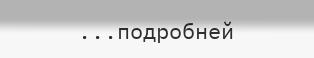...подробней